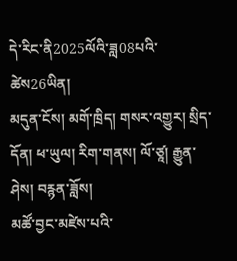དེ་རིང་ནི2025ལོའི་ཟླ08པའི་ཚེས26ཡིན།
མདུན་ངོས། མགོ་ཁྲིད། གསར་འགྱུར། སྲིད་དོན། ཕ་ཡུལ། རིག་གནས། ལོ་ཙཱ། རྒྱུན་ཤེས། བརྙན་ཟློས།
མཚོ་བྱང་མཛེས་པའི་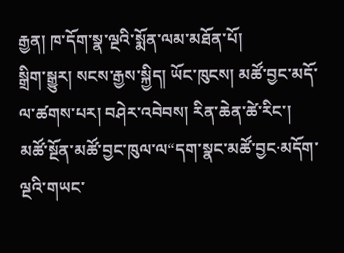རྒྱན། ཁ་དོག་སྣ་ལྔའི་སྨོན་ལམ་མཐོན་པོ།
སྒྲིག་སྒྱུར། སངས་རྒྱས་སྐྱིད། ཡོང་ཁུངས། མཚོ་བྱང་མདོ་ལ་ཚགས་པར། བཤེར་འབེབས། རིན་ཆེན་ཚེ་རིང་།
མཚོ་སྔོན་མཚོ་བྱང་ཁུལ་ལ“དག་སྣང་མཚོ་བྱང·མདོག་ལྔའི་གཡང་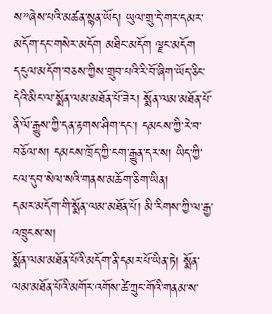ས”ཞེས་པའི་མཚན་སྙན་ཡོད། ཡུལ་གྲུ་དེ་གར་དམར་མདོག་དང་གསེར་མདོག མཐིང་མདོག ལྗང་མདོག དངུལ་མདོག་བཅས་ཀྱིས་གྲུབ་པའི་རི་བོ་ཞིག་ཡོད་ཅིང་དེའི་མིང་ལ་སྨོན་ལམ་མཐོན་པོ་ཟེར། སྨོན་ལམ་མཐོན་པོ་ནི་ལོ་རྒྱུས་ཀྱི་དན་རྟགས་ཤིག་དང་། དམངས་ཀྱི་རེ་བ་བཅོལ་ས། དམངས་ཁྲོད་ཀྱི་ངག་རྒྱུན་དར་ས། ཡིད་ཀྱི་ངལ་དུབ་སེལ་སའི་གནས་མཆོག་ཅིག་ཡིན།
དམར་མདོག་གི་སྨོན་ལམ་མཐོན་པོ། མི་རིགས་ཀྱི་ལ་རྒྱ་འཁྲུངས་ས།
སྨོན་ལམ་མཐོན་པོའི་མདོག་ནི་དམར་པོ་ཡིན་ཏེ། སྨོན་ལམ་མཐོན་པོའི་མགོར་འགོས་ཚེ་ཀྲུང་གོའི་གནམ་ས་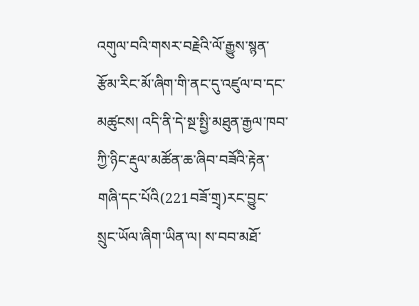འགུལ་བའི་གསར་བརྗེའི་ལོ་རྒྱུས་སྙན་རྩོམ་རིང་མོ་ཞིག་གི་ནང་དུ་འཛུལ་བ་དང་མཚུངས། འདི་ནི་དེ་སྔ་སྤྱི་མཐུན་རྒྱལ་ཁབ་ཀྱི་ཉིང་རྡུལ་མཚོན་ཆ་ཞིབ་བཟོའི་རྟེན་གཞི་དང་པོའི(221བཟོ་གྲྭ)རང་བྱུང་སྲུང་ཡོལ་ཞིག་ཡིན་ལ། ས་བབ་མཐོ་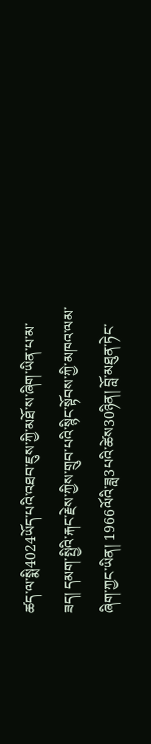ཚད་ལ་སྨི4024ཡོད་པའི་འཐབ་ཇུས་ཀྱི་མཐོ་ས་ཞིག་ཡིན་པ་མ་ཟད། དམག་སྤྱིའི་རྐང་རྗེས་ཀྱིས་གྲུབ་པའི་སྙིང་སྟོབས་ཀྱི་མཁའ་ལམ་ཞིག་ཀྱང་ཡིན། 1966ལོའི་ཟླ3པའི་ཚེས30ཉིན། བློ་མཐུན་ཏེང་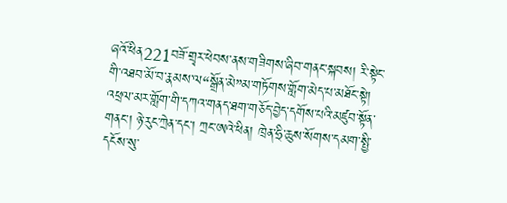ཞའོ་ཕིན221བཟོ་གྲྭར་ཕེབས་ནས་གཟིགས་ཞིབ་གནང་སྐབས། རི་སྟེང་གི་འཐབ་མོ་བ་རྣམས་ལ“སྒྲོན་མེ”མ་གཏོགས་གློག་མེད་པ་མཐོང་སྟེ། འཕྲལ་མར་གློག་གི་དཀའ་གནད་ཐག་གཅོད་བྱེད་དགོས་པའི་མཛུབ་སྟོན་གནང་། ཉེ་རུང་ཀྲེན་དང་། ཀྲང་ཨའེ་ཕིན། ཁྲེན་ཧྲི་ཆུས་སོགས་དམག་སྤྱི་དངོས་སུ་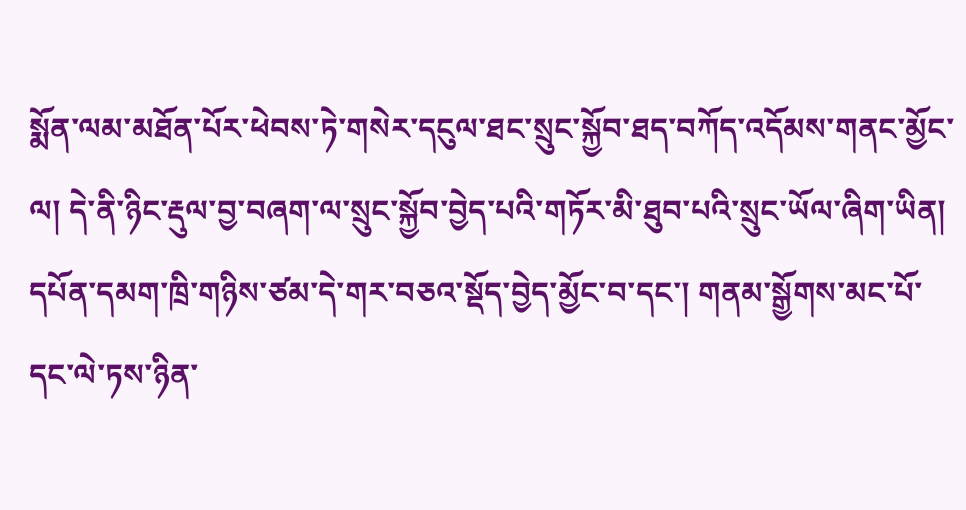སྨོན་ལམ་མཐོན་པོར་ཕེབས་ཏེ་གསེར་དངུལ་ཐང་སྲུང་སྐྱོབ་ཐད་བཀོད་འདོམས་གནང་མྱོང་ལ། དེ་ནི་ཉིང་རྡུལ་བྱ་བཞག་ལ་སྲུང་སྐྱོབ་བྱེད་པའི་གཏོར་མི་ཐུབ་པའི་སྲུང་ཡོལ་ཞིག་ཡིན།  དཔོན་དམག་ཁྲི་གཉིས་ཙམ་དེ་གར་བཅའ་སྡོད་བྱེད་མྱོང་བ་དང་། གནམ་སྒྱོགས་མང་པོ་དང་ལེ་ཏས་ཉིན་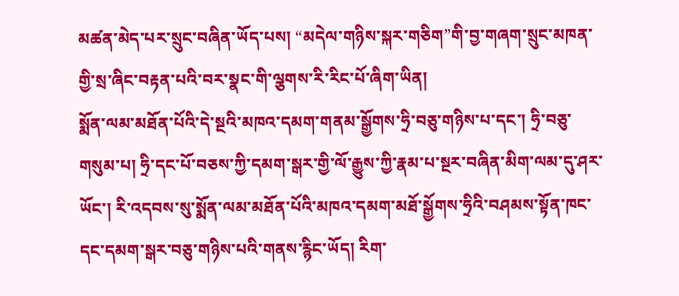མཚན་མེད་པར་སྲུང་བཞིན་ཡོད་པས། “མདེལ་གཉིས་སྐར་གཅིག”གི་བྱ་གཞག་སྲུང་མཁན་གྱི་སྲ་ཞིང་བརྟན་པའི་བར་སྣང་གི་ལྕགས་རི་རིང་པོ་ཞིག་ཡིན།
སྨོན་ལམ་མཐོན་པོའི་དེ་སྔའི་མཁའ་དམག་གནམ་སྒྱོགས་ཧྲི་བཅུ་གཉིས་པ་དང་། ཧྲི་བཅུ་གསུམ་པ། ཧྲི་དང་པོ་བཅས་ཀྱི་དམག་སྒར་གྱི་ལོ་རྒྱུས་ཀྱི་རྣམ་པ་སྔར་བཞིན་མིག་ལམ་དུ་ཤར་ཡོང་། རི་འདབས་སུ་སྨོན་ལམ་མཐོན་པོའི་མཁའ་དམག་མཐོ་སྒྱོགས་ཧྲིའི་བཤམས་སྟོན་ཁང་དང་དམག་སྒར་བཅུ་གཉིས་པའི་གནས་རྙིང་ཡོད། རིག་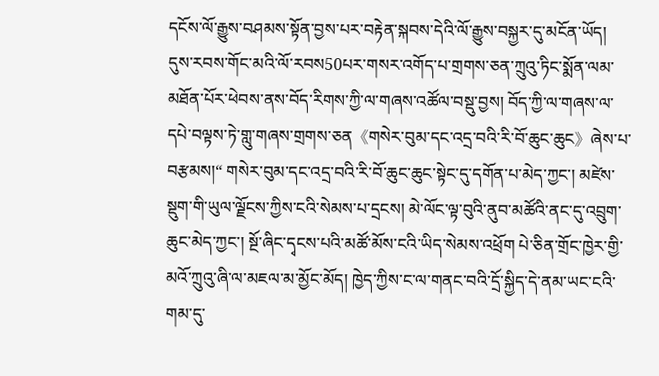དངོས་ལོ་རྒྱུས་བཤམས་སྟོན་བྱས་པར་བརྟེན་སྐབས་དེའི་ལོ་རྒྱུས་བསྐྱར་དུ་མངོན་ཡོད།
དུས་རབས་གོང་མའི་ལོ་རབས50པར་གསར་འགོད་པ་གྲགས་ཅན་ཀྲུའུ་ཏིང་སྨོན་ལམ་མཐོན་པོར་ཕེབས་ནས་བོད་རིགས་ཀྱི་ལ་གཞས་འཚོལ་བསྡུ་བྱས། བོད་ཀྱི་ལ་གཞས་ལ་དཔེ་བལྟས་ཏེ་གླུ་གཞས་གྲགས་ཅན《གསེར་བུམ་དང་འདྲ་བའི་རི་བོ་ཆུང་ཆུང》ཞེས་པ་བརྩམས།“ གསེར་བུམ་དང་འདྲ་བའི་རི་བོ་ཆུང་ཆུང་སྟེང་དུ་དགོན་པ་མེད་ཀྱང་། མཛེས་སྡུག་གི་ཡུལ་ལྗོངས་ཀྱིས་ངའི་སེམས་པ་དྲངས། མེ་ལོང་ལྟ་བུའི་ནུབ་མཚོའི་ནང་དུ་འབྲུག་ཆུང་མེད་ཀྱང་། སྔོ་ཞིང་དྭངས་པའི་མཚོ་མོས་ངའི་ཡིད་སེམས་འཕྲོག པེ་ཅིན་གྲོང་ཁྱེར་གྱི་མའོ་ཀྲུའུ་ཞི་ལ་མཇལ་མ་མྱོང་མོད། ཁྱེད་ཀྱིས་ང་ལ་གནང་བའི་དྲོ་སྐྱིད་དེ་ནམ་ཡང་ངའི་གམ་དུ་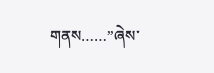གནས……”ཞེས་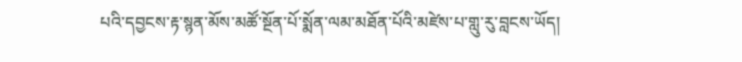པའི་དབྱངས་རྟ་སྙན་མོས་མཚོ་སྔོན་པོ་སྨོན་ལམ་མཐོན་པོའི་མཛེས་པ་གླུ་རུ་བླངས་ཡོད།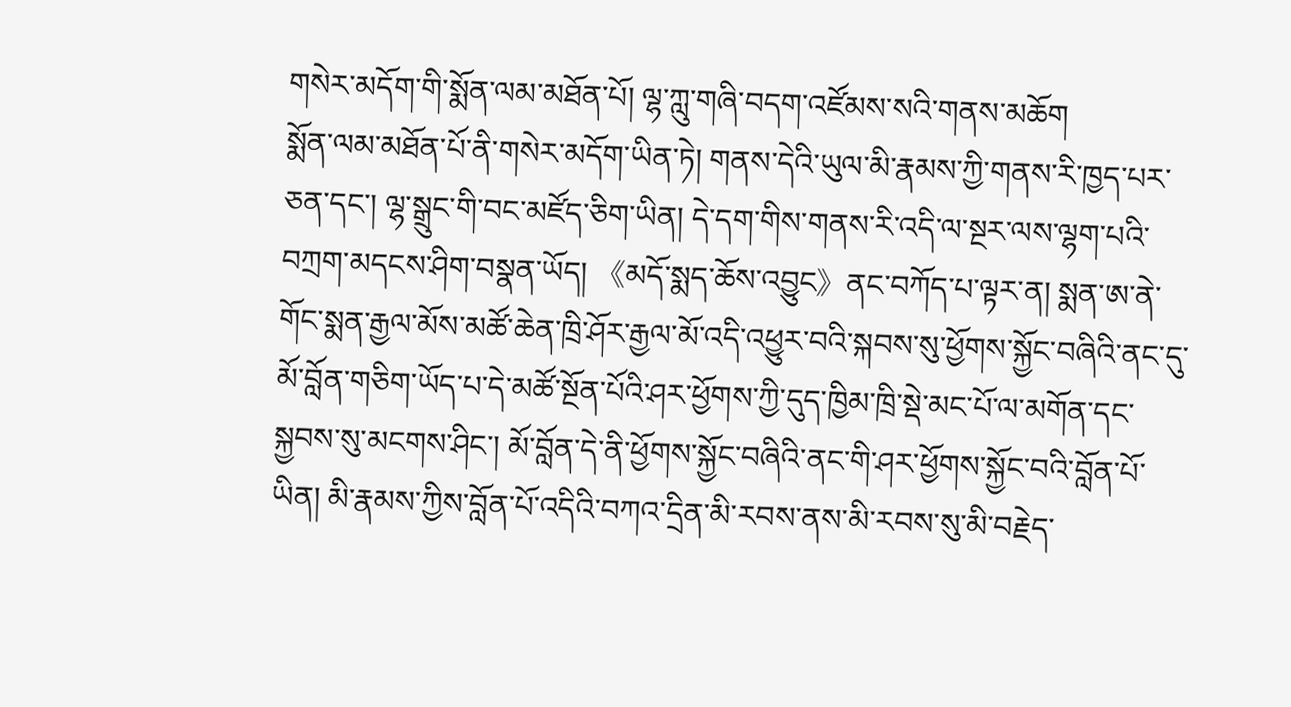གསེར་མདོག་གི་སྨོན་ལམ་མཐོན་པོ། ལྷ་ཀླུ་གཞི་བདག་འཛོམས་སའི་གནས་མཆོག
སྨོན་ལམ་མཐོན་པོ་ནི་གསེར་མདོག་ཡིན་ཏེ། གནས་དེའི་ཡུལ་མི་རྣམས་ཀྱི་གནས་རི་ཁྱད་པར་ཅན་དང་། ལྷ་སྒྲུང་གི་བང་མཛོད་ཅིག་ཡིན། དེ་དག་གིས་གནས་རི་འདི་ལ་སྔར་ལས་ལྷག་པའི་བཀྲག་མདངས་ཤིག་བསྣན་ཡོད། 《མདོ་སྨད་ཆོས་འབྱུང》ནང་བཀོད་པ་ལྟར་ན། སྨན་ཨ་ནེ་གོང་སྨན་རྒྱལ་མོས་མཚོ་ཆེན་ཁྲི་ཤོར་རྒྱལ་མོ་འདི་འཕྱུར་བའི་སྐབས་སུ་ཕྱོགས་སྐྱོང་བཞིའི་ནང་དུ་མོ་བློན་གཅིག་ཡོད་པ་དེ་མཚོ་སྔོན་པོའི་ཤར་ཕྱོགས་ཀྱི་དུད་ཁྱིམ་ཁྲི་སྡེ་མང་པོ་ལ་མགོན་དང་སྐྱབས་སུ་མངགས་ཤིང་། མོ་བློན་དེ་ནི་ཕྱོགས་སྐྱོང་བཞིའི་ནང་གི་ཤར་ཕྱོགས་སྐྱོང་བའི་བློན་པོ་ཡིན། མི་རྣམས་ཀྱིས་བློན་པོ་འདིའི་བཀའ་དྲིན་མི་རབས་ནས་མི་རབས་སུ་མི་བརྗེད་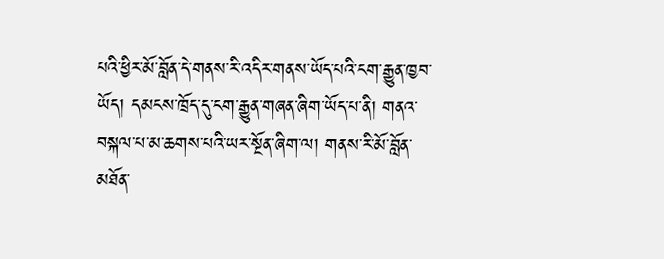པའི་ཕྱིར་མོ་བློན་དེ་གནས་རི་འདིར་གནས་ཡོད་པའི་ངག་རྒྱུན་ཁྱབ་ཡོད། དམངས་ཁྲོད་དུ་ངག་རྒྱུན་གཞན་ཞིག་ཡོད་པ་ནི། གནའ་བསྐལ་པ་མ་ཆགས་པའི་ཡར་སྔོན་ཞིག་ལ། གནས་རི་མོ་བློན་མཐོན་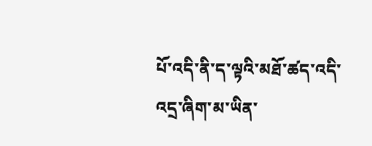པོ་འདི་ནི་ད་ལྟའི་མཐོ་ཚད་འདི་འདྲ་ཞིག་མ་ཡིན་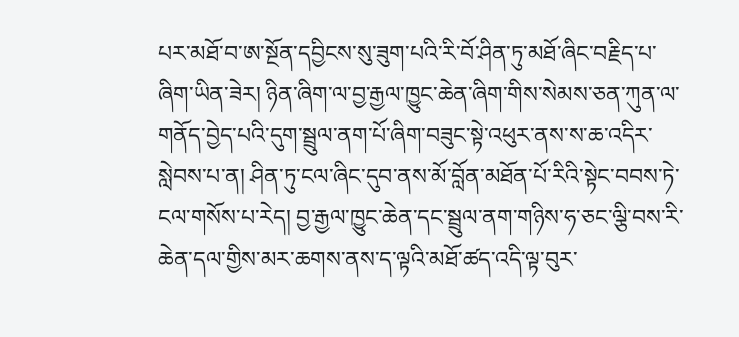པར་མཐོ་བ་ཨ་སྔོན་དབྱིངས་སུ་ཟུག་པའི་རི་བོ་ཤིན་ཏུ་མཐོ་ཞིང་བརྗིད་པ་ཞིག་ཡིན་ཟེར། ཉིན་ཞིག་ལ་བྱ་རྒྱལ་ཁྱུང་ཆེན་ཞིག་གིས་སེམས་ཅན་ཀུན་ལ་གནོད་བྱེད་པའི་དུག་སྦྲུལ་ནག་པོ་ཞིག་བཟུང་སྟེ་འཕུར་ནས་ས་ཆ་འདིར་སླེབས་པ་ན། ཤིན་ཏུ་ངལ་ཞིང་དུབ་ནས་མོ་བློན་མཐོན་པོ་རིའི་སྟེང་བབས་ཏེ་ངལ་གསོས་པ་རེད། བྱ་རྒྱལ་ཁྱུང་ཆེན་དང་སྦྲུལ་ནག་གཉིས་ཧ་ཅང་ལྕི་བས་རི་ཆེན་དལ་གྱིས་མར་ཆགས་ནས་ད་ལྟའི་མཐོ་ཚད་འདི་ལྟ་བུར་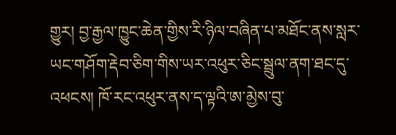གྱུར། བྱ་རྒྱལ་ཁྱུང་ཆེན་གྱིས་རི་ཉིལ་བཞིན་པ་མཐོང་ནས་སླར་ཡང་གཤོག་རྡེབ་ཅིག་གིས་ཡར་འཕུར་ཅིང་སྦྲུལ་ནག་ཐང་དུ་འཕངས། ཁོ་རང་འཕུར་ནས་ད་ལྟའི་ཨ་མྱེས་བུ་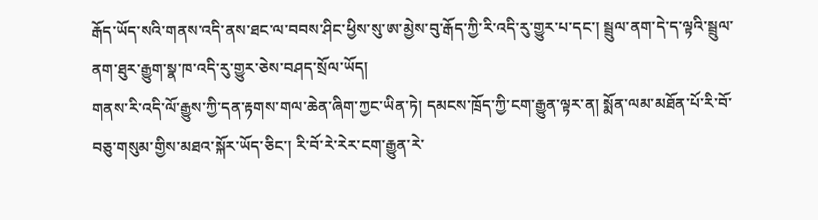རྒོད་ཡོད་སའི་གནས་འདི་ནས་ཐང་ལ་བབས་ཤིང་ཕྱིས་སུ་ཨ་མྱེས་བུ་རྒོད་ཀྱི་རི་འདི་རུ་གྱུར་པ་དང་། སྦྲུལ་ནག་དེ་ད་ལྟའི་སྦྲུལ་ནག་ཐུར་རྒྱུག་སྣ་ཁ་འདི་རུ་གྱུར་ཅེས་བཤད་སྲོལ་ཡོད།
གནས་རི་འདི་ལོ་རྒྱུས་ཀྱི་དན་རྟགས་གལ་ཆེན་ཞིག་ཀྱང་ཡིན་ཏེ། དམངས་ཁྲོད་ཀྱི་ངག་རྒྱུན་ལྟར་ན། སྨོན་ལམ་མཐོན་པོ་རི་བོ་བཅུ་གསུམ་གྱིས་མཐའ་སྐོར་ཡོད་ཅིང་། རི་བོ་རེ་རེར་ངག་རྒྱུན་རེ་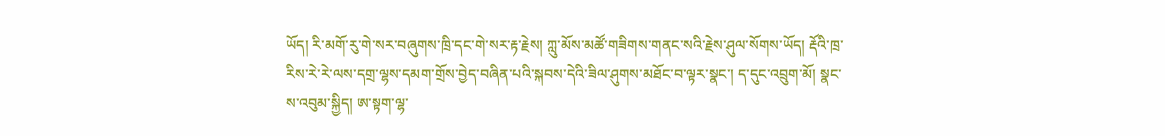ཡོད། རི་མགོ་རུ་གེ་སར་བཞུགས་ཁྲི་དང་གེ་སར་རྟ་རྗེས། ཀླུ་མོས་མཚོ་གཟིགས་གནང་སའི་རྗེས་ཤུལ་སོགས་ཡོད། རྡོའི་ཁྲ་རིས་རེ་རེ་ལས་དགྲ་ལྷས་དམག་གྲོས་བྱེད་བཞིན་པའི་སྐབས་དེའི་ཟིལ་ཤུགས་མཐོང་བ་ལྟར་སྣང་། ད་དུང་འབྲུག་མོ། སྣང་ས་འབུམ་སྐྱིད། ཨ་སྟག་ལྷ་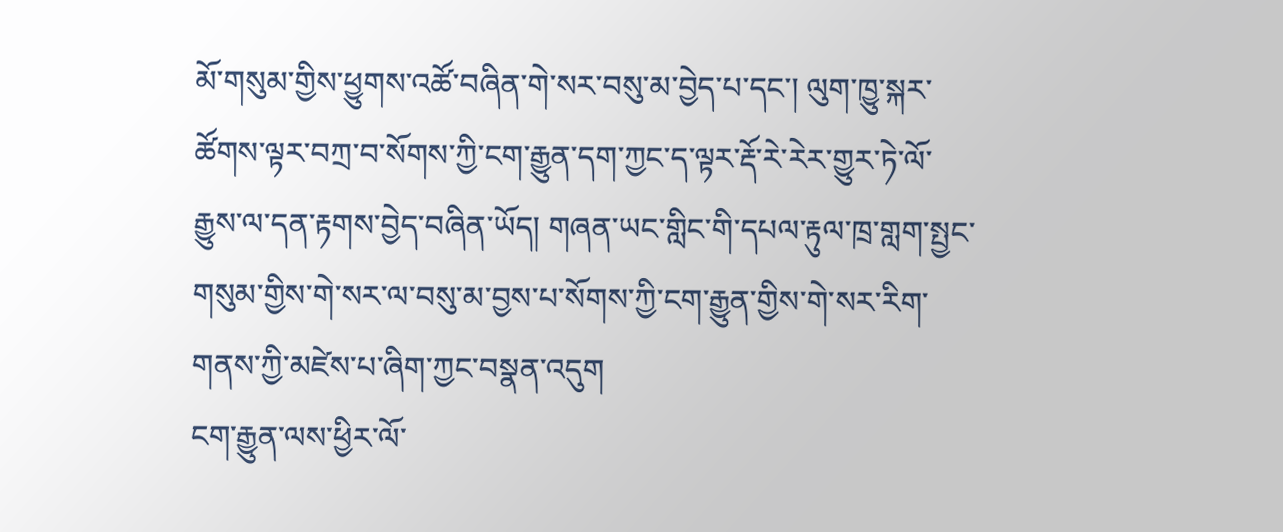མོ་གསུམ་གྱིས་ཕྱུགས་འཚོ་བཞིན་གེ་སར་བསུ་མ་བྱེད་པ་དང་། ལུག་ཁྱུ་སྐར་ཚོགས་ལྟར་བཀྲ་བ་སོགས་ཀྱི་ངག་རྒྱུན་དག་ཀྱང་ད་ལྟར་རྡོ་རེ་རེར་གྱུར་ཏེ་ལོ་རྒྱུས་ལ་དན་རྟགས་བྱེད་བཞིན་ཡོད། གཞན་ཡང་གླིང་གི་དཔལ་རྟུལ་ཁྲ་གླག་སྤྱང་གསུམ་གྱིས་གེ་སར་ལ་བསུ་མ་བྱས་པ་སོགས་ཀྱི་ངག་རྒྱུན་གྱིས་གེ་སར་རིག་གནས་ཀྱི་མཛེས་པ་ཞིག་ཀྱང་བསྣན་འདུག
ངག་རྒྱུན་ལས་ཕྱིར་ལོ་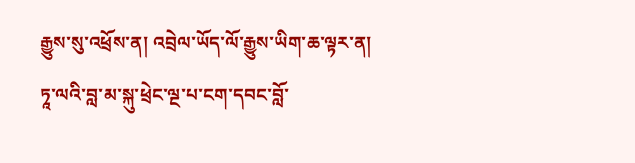རྒྱུས་སུ་འཕྲོས་ན། འབྲེལ་ཡོད་ལོ་རྒྱུས་ཡིག་ཆ་ལྟར་ན། ཏཱ་ལའི་བླ་མ་སྐུ་ཕྲེང་ལྔ་པ་ངག་དབང་བློ་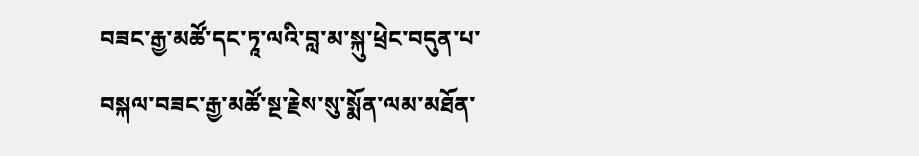བཟང་རྒྱ་མཚོ་དང་ཏཱ་ལའི་བླ་མ་སྐུ་ཕྲེང་བདུན་པ་བསྐལ་བཟང་རྒྱ་མཚོ་སྔ་རྗེས་སུ་སྨོན་ལམ་མཐོན་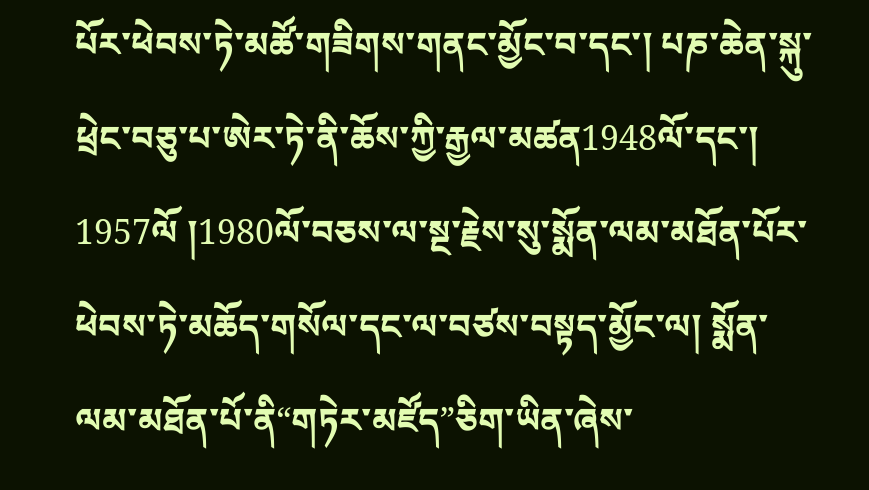པོར་ཕེབས་ཏེ་མཚོ་གཟིགས་གནང་མྱོང་བ་དང་། པཎ་ཆེན་སྐུ་ཕྲེང་བཅུ་པ་ཨེར་ཏེ་ནི་ཆོས་ཀྱི་རྒྱལ་མཚན1948ལོ་དང་། 1957ལོ །1980ལོ་བཅས་ལ་སྔ་རྗེས་སུ་སྨོན་ལམ་མཐོན་པོར་ཕེབས་ཏེ་མཆོད་གསོལ་དང་ལ་བཙས་བསྟད་མྱོང་ལ། སྨོན་ལམ་མཐོན་པོ་ནི“གཏེར་མཛོད”ཅིག་ཡིན་ཞེས་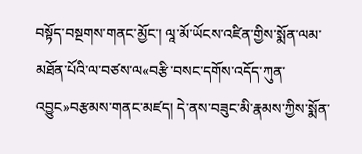བསྟོད་བསྔགས་གནང་མྱོང་། ལཱ་མོ་ཡོངས་འཛིན་གྱིས་སྨོན་ལམ་མཐོན་པོའི་ལ་བཙས་ལ«བརྩི་བསང་དགོས་འདོད་ཀུན་འབྱུང»བརྩམས་གནང་མཛད། དེ་ནས་བཟུང་མི་རྣམས་ཀྱིས་སྨོན་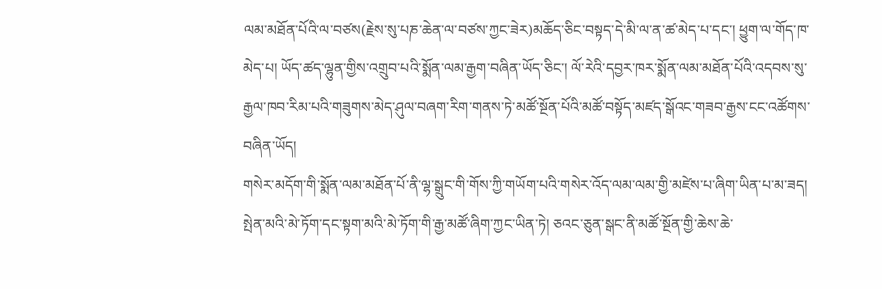ལམ་མཐོན་པོའི་ལ་བཙས(རྗེས་སུ་པཎ་ཆེན་ལ་བཙས་ཀྱང་ཟེར)མཆོད་ཅིང་བསྟད་དེ་མི་ལ་ན་ཚ་མེད་པ་དང་། ཕྱུག་ལ་གོད་ཁ་མེད་པ། ཡོད་ཚད་ལྷུན་གྱིས་འགྲུབ་པའི་སྨོན་ལམ་རྒྱག་བཞིན་ཡོད་ཅིང་། ལོ་རེའི་དབྱར་ཁར་སྨོན་ལམ་མཐོན་པོའི་འདབས་སུ་རྒྱལ་ཁབ་རིམ་པའི་གཟུགས་མེད་ཤུལ་བཞག་རིག་གནས་ཏེ་མཚོ་སྔོན་པོའི་མཚོ་བསྟོད་མཛད་སྒོའང་གཟབ་རྒྱས་ངང་འཚོགས་བཞིན་ཡོད།
གསེར་མདོག་གི་སྨོན་ལམ་མཐོན་པོ་ནི་ལྷ་སྒྲུང་གི་གོས་ཀྱི་གཡོག་པའི་གསེར་འོད་ལམ་ལམ་གྱི་མཛེས་པ་ཞིག་ཡིན་པ་མ་ཟད། སྤེན་མའི་མེ་ཏོག་དང་སྟག་མའི་མེ་ཏོག་གི་རྒྱ་མཚོ་ཞིག་ཀྱང་ཡིན་ཏེ། ཅའང་ཅུན་སྒང་ནི་མཚོ་སྔོན་གྱི་ཆེས་ཆེ་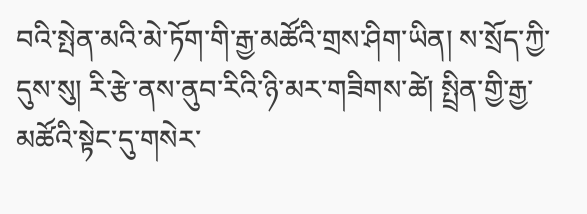བའི་སྤེན་མའི་མེ་ཏོག་གི་རྒྱ་མཚོའི་གྲས་ཤིག་ཡིན། ས་སྲོད་ཀྱི་དུས་སུ། རི་རྩེ་ནས་ནུབ་རིའི་ཉི་མར་གཟིགས་ཚེ། སྤྲིན་གྱི་རྒྱ་མཚོའི་སྟེང་དུ་གསེར་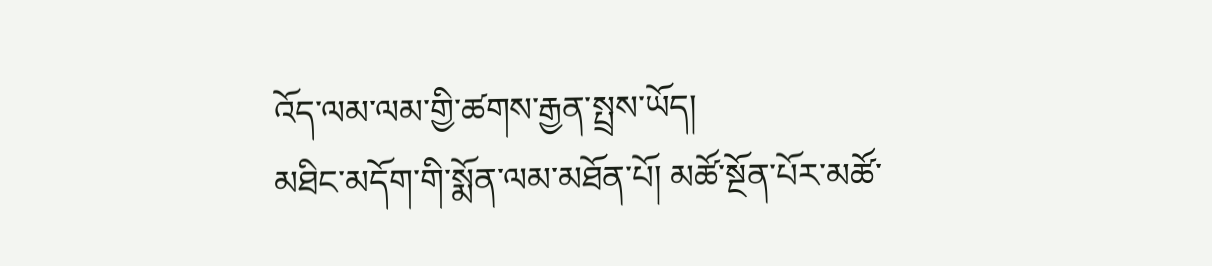འོད་ལམ་ལམ་གྱི་ཚགས་རྒྱན་སྤྲས་ཡོད།
མཐིང་མདོག་གི་སྨོན་ལམ་མཐོན་པོ། མཚོ་སྔོན་པོར་མཚོ་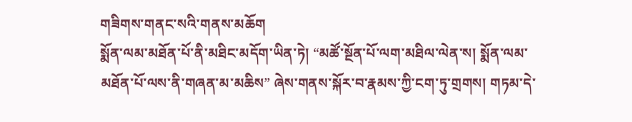གཟིགས་གནང་སའི་གནས་མཆོག
སྨོན་ལམ་མཐོན་པོ་ནི་མཐིང་མདོག་ཡིན་ཏེ། “མཚོ་སྔོན་པོ་ལག་མཐིལ་ལེན་ས། སྨོན་ལམ་མཐོན་པོ་ལས་ནི་གཞན་མ་མཆིས” ཞེས་གནས་སྐོར་བ་རྣམས་ཀྱི་ངག་ཏུ་གྲགས། གཏམ་དེ་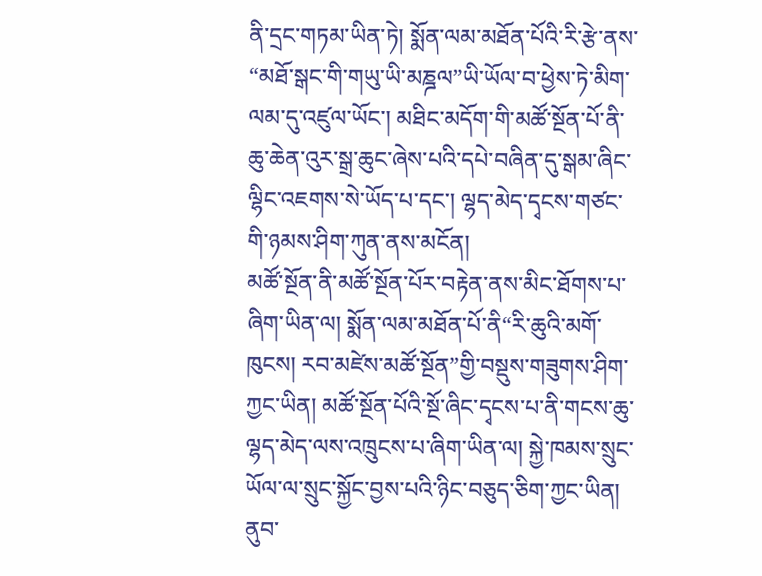ནི་དྲང་གཏམ་ཡིན་ཏེ། སྨོན་ལམ་མཐོན་པོའི་རི་རྩེ་ནས་ “མཐོ་སྒང་གི་གཡུ་ཡི་མཎྜལ”ཡི་ཡོལ་བ་ཕྱེས་ཏེ་མིག་ལམ་དུ་འཛུལ་ཡོང་། མཐིང་མདོག་གི་མཚོ་སྔོན་པོ་ནི་ཆུ་ཆེན་འུར་སྒྲ་ཆུང་ཞེས་པའི་དཔེ་བཞིན་དུ་སྒམ་ཞིང་ལྷིང་འཇགས་སེ་ཡོད་པ་དང་། ལྷད་མེད་དྭངས་གཙང་གི་ཉམས་ཤིག་ཀུན་ནས་མངོན།
མཚོ་སྔོན་ནི་མཚོ་སྔོན་པོར་བརྟེན་ནས་མིང་ཐོགས་པ་ཞིག་ཡིན་ལ། སྨོན་ལམ་མཐོན་པོ་ནི“རི་ཆུའི་མགོ་ཁུངས། རབ་མཛེས་མཚོ་སྔོན”གྱི་བསྡུས་གཟུགས་ཤིག་ཀྱང་ཡིན། མཚོ་སྔོན་པོའི་སྔོ་ཞིང་དྭངས་པ་ནི་གངས་ཆུ་ལྷད་མེད་ལས་འཁྲུངས་པ་ཞིག་ཡིན་ལ། སྐྱེ་ཁམས་སྲུང་ཡོལ་ལ་སྲུང་སྐྱོང་བྱས་པའི་ཉིང་བཅུད་ཅིག་ཀྱང་ཡིན། ནུབ་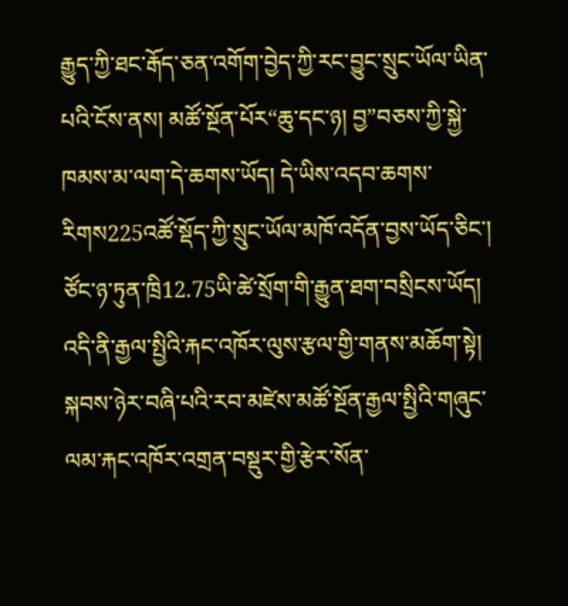རྒྱུད་ཀྱི་ཐང་རྒོད་ཅན་འགོག་བྱེད་ཀྱི་རང་བྱུང་སྲུང་ཡོལ་ཡིན་པའི་ངོས་ནས། མཚོ་སྔོན་པོར“ཆུ་དང་ཉ། བྱ”བཅས་ཀྱི་སྐྱེ་ཁམས་མ་ལག་དེ་ཆགས་ཡོད། དེ་ཡིས་འདབ་ཆགས་རིགས225འཚོ་སྡོད་ཀྱི་སྲུང་ཡོལ་མཁོ་འདོན་བྱས་ཡོད་ཅིང་། ཙོང་ཉ་ཏུན་ཁྲི12.75ཡི་ཚེ་སྲོག་གི་རྒྱུན་ཐག་བསྲིངས་ཡོད།
འདི་ནི་རྒྱལ་སྤྱིའི་རྐང་འཁོར་ལུས་རྩལ་གྱི་གནས་མཆོག་སྟེ། སྐབས་ཉེར་བཞི་པའི་རབ་མཛེས་མཚོ་སྔོན་རྒྱལ་སྤྱིའི་གཞུང་ལམ་རྐང་འཁོར་འགྲན་བསྡུར་གྱི་རྩེར་སོན་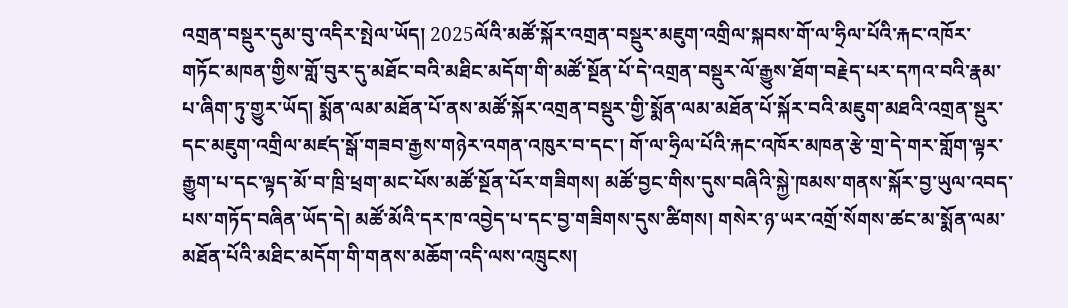འགྲན་བསྡུར་དུམ་བུ་འདིར་སྤེལ་ཡོད། 2025ལོའི་མཚོ་སྐོར་འགྲན་བསྡུར་མཇུག་འགྲིལ་སྐབས་གོ་ལ་ཧྲིལ་པོའི་རྐང་འཁོར་གཏོང་མཁན་གྱིས་གློ་བུར་དུ་མཐོང་བའི་མཐིང་མདོག་གི་མཚོ་སྔོན་པོ་དེ་འགྲན་བསྡུར་ལོ་རྒྱུས་ཐོག་བརྗེད་པར་དཀའ་བའི་རྣམ་པ་ཞིག་ཏུ་གྱུར་ཡོད། སྨོན་ལམ་མཐོན་པོ་ནས་མཚོ་སྐོར་འགྲན་བསྡུར་གྱི་སྨོན་ལམ་མཐོན་པོ་སྐོར་བའི་མཇུག་མཐའི་འགྲན་སྡུར་དང་མཇུག་འགྲིལ་མཛད་སྒོ་གཟབ་རྒྱས་གཉེར་འགན་འཁུར་བ་དང་། གོ་ལ་ཧྲིལ་པོའི་རྐང་འཁོར་མཁན་རྩེ་གྲ་དེ་གར་གློག་ལྟར་རྒྱུག་པ་དང་ལྟད་མོ་བ་ཁྲི་ཕྲག་མང་པོས་མཚོ་སྔོན་པོར་གཟིགས། མཚོ་བྱང་གིས་དུས་བཞིའི་སྐྱེ་ཁམས་གནས་སྐོར་བྱ་ཡུལ་འབད་པས་གཏོད་བཞིན་ཡོད་དེ། མཚོ་མོའི་དར་ཁ་འབྱེད་པ་དང་བྱ་གཟིགས་དུས་ཚིགས། གསེར་ཉ་ཡར་འགྲོ་སོགས་ཚང་མ་སྨོན་ལམ་མཐོན་པོའི་མཐིང་མདོག་གི་གནས་མཆོག་འདི་ལས་འཁྲུངས།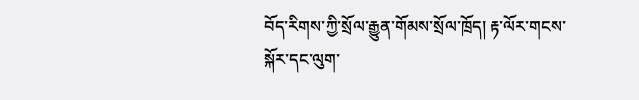བོད་རིགས་ཀྱི་སྲོལ་རྒྱུན་གོམས་སྲོལ་ཁྲོད། རྟ་ལོར་གངས་སྐོར་དང་ལུག་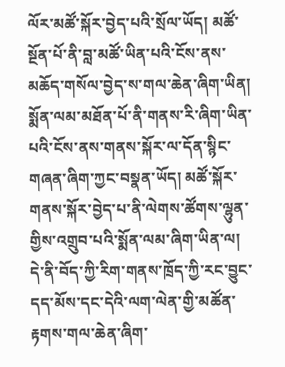ལོར་མཚོ་སྐོར་བྱེད་པའི་སྲོལ་ཡོད། མཚོ་སྔོན་པོ་ནི་བླ་མཚོ་ཡིན་པའི་ངོས་ནས་མཆོད་གསོལ་བྱེད་ས་གལ་ཆེན་ཞིག་ཡིན། སྨོན་ལམ་མཐོན་པོ་ནི་གནས་རི་ཞིག་ཡིན་པའི་ངོས་ནས་གནས་སྐོར་ལ་དོན་སྙིང་གཞན་ཞིག་ཀྱང་བསྣན་ཡོད། མཚོ་སྐོར་གནས་སྐོར་བྱེད་པ་ནི་ལེགས་ཚོགས་ལྷུན་གྱིས་འགྲུབ་པའི་སྨོན་ལམ་ཞིག་ཡིན་ལ། དེ་ནི་བོད་ཀྱི་རིག་གནས་ཁྲོད་ཀྱི་རང་བྱུང་དད་མོས་དང་དེའི་ལག་ལེན་གྱི་མཚོན་རྟགས་གལ་ཆེན་ཞིག་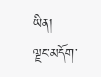ཡིན།
ལྗང་མདོག་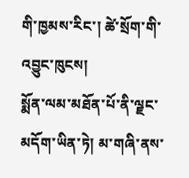གི་ཁྱམས་རིང་། ཚེ་སྲོག་གི་འབྱུང་ཁུངས།
སྨོན་ལམ་མཐོན་པོ་ནི་ལྗང་མདོག་ཡིན་ཏེ། མ་གཞི་ནས་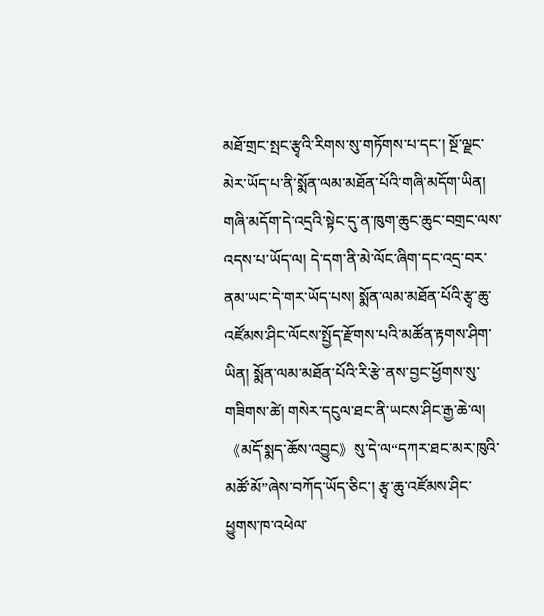མཐོ་གྲང་སྤང་རྩྭའི་རིགས་སུ་གཏོགས་པ་དང་། སྔོ་ལྗང་མེར་ཡོད་པ་ནི་སྨོན་ལམ་མཐོན་པོའི་གཞི་མདོག་ཡིན། གཞི་མདོག་དེ་འདྲའི་སྟེང་དུ་ན་ཁུག་ཆུང་ཆུང་བགྲང་ལས་འདས་པ་ཡོད་ལ། དེ་དག་ནི་མེ་ལོང་ཞིག་དང་འདྲ་བར་ནམ་ཡང་དེ་གར་ཡོད་པས། སྨོན་ལམ་མཐོན་པོའི་རྩྭ་ཆུ་འཛོམས་ཤིང་ལོངས་སྤྱོད་རྫོགས་པའི་མཚོན་རྟགས་ཤིག་ཡིན། སྨོན་ལམ་མཐོན་པོའི་རི་རྩེ་ནས་བྱང་ཕྱོགས་སུ་གཟིགས་ཚེ། གསེར་དངུལ་ཐང་ནི་ཡངས་ཤིང་རྒྱ་ཆེ་ལ། 《མདོ་སྨད་ཆོས་འབྱུང》སུ་དེ་ལ“དཀར་ཐང་མར་ཁུའི་མཚོ་མོ”ཞེས་བཀོད་ཡོད་ཅིང་། རྩྭ་ཆུ་འཛོམས་ཤིང་ཕྱུགས་ཁ་འཕེལ་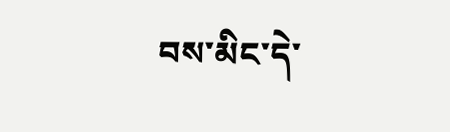བས་མིང་དེ་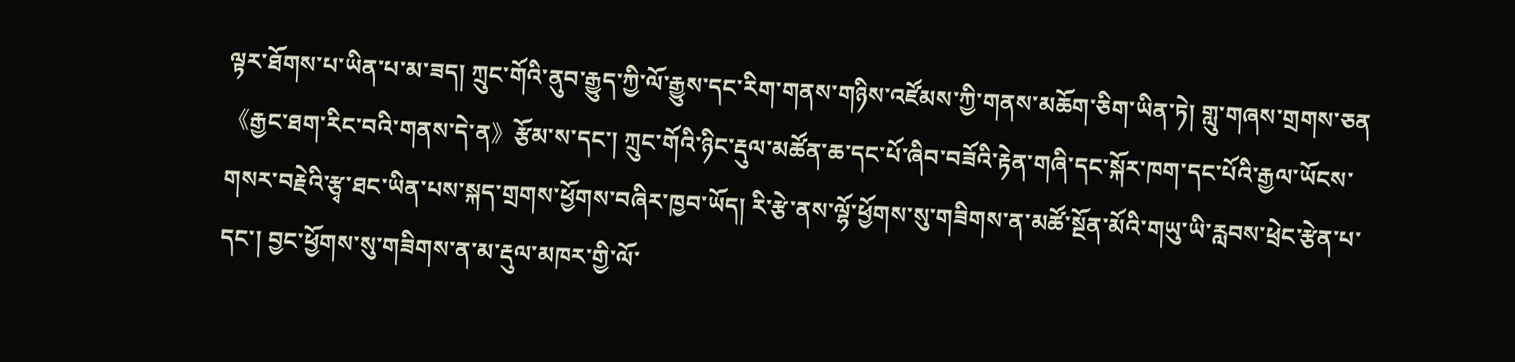ལྟར་ཐོགས་པ་ཡིན་པ་མ་ཟད། ཀྲུང་གོའི་ནུབ་རྒྱུད་ཀྱི་ལོ་རྒྱུས་དང་རིག་གནས་གཉིས་འཛོམས་ཀྱི་གནས་མཆོག་ཅིག་ཡིན་ཏེ། གླུ་གཞས་གྲགས་ཅན《རྒྱང་ཐག་རིང་བའི་གནས་དེ་ན》རྩོམ་ས་དང་། ཀྲུང་གོའི་ཉིང་རྡུལ་མཚོན་ཆ་དང་པོ་ཞིབ་བཟོའི་རྟེན་གཞི་དང་སྐོར་ཁག་དང་པོའི་རྒྱལ་ཡོངས་གསར་བརྗེའི་རྩྭ་ཐང་ཡིན་པས་སྐད་གྲགས་ཕྱོགས་བཞིར་ཁྱབ་ཡོད། རི་རྩེ་ནས་ལྷོ་ཕྱོགས་སུ་གཟིགས་ན་མཚོ་སྔོན་མོའི་གཡུ་ཡི་རླབས་ཕྲེང་རྩེན་པ་དང་། བྱང་ཕྱོགས་སུ་གཟིགས་ན་མ་རྡུལ་མཁར་གྱི་ལོ་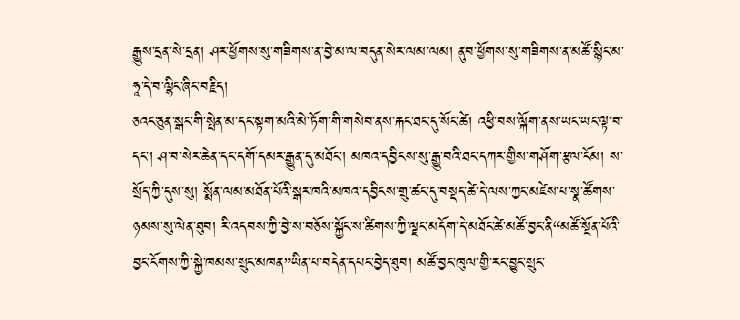རྒྱུས་དྲན་སེ་དྲན། ཤར་ཕྱོགས་སུ་གཟིགས་ན་བྱེ་མ་ལ་བདུན་སེར་ལམ་ལམ། ནུབ་ཕྱོགས་སུ་གཟིགས་ན་མཚོ་སྙིང་མ་ཧཱ་དེ་བ་ལྷིང་ཞིང་བརྗིད།
ཅའང་ཅུན་སྒང་གི་སྤེན་མ་དང་སྟག་མའི་མེ་ཏོག་གི་གསེབ་ནས་རྐང་ཐང་དུ་སོང་ཚེ། འཕྱི་བས་ལྐོག་ནས་ཡང་ཡང་ལྟ་བ་དང་། ཤ་བ་སེར་ཆེན་དང་དགོ་དམར་རྒྱུན་དུ་མཐོང་། མཁའ་དབྱིངས་སུ་རྒྱུ་བའི་ཐང་དཀར་གྱིས་གཤོག་རྩལ་ངོམ། ས་སྲོད་ཀྱི་དུས་སུ། སྨོན་ལམ་མཐོན་པོའི་སྒར་ཁའི་མཁའ་དབྱིངས་གྲུ་ཚང་དུ་བསྡད་ཚེ་དེ་ལས་ཀྱང་མཛེས་པ་སྣ་ཚོགས་ཉམས་སུ་ལེན་ཐུབ། རི་འདབས་ཀྱི་བྱེ་ས་བཅོས་སྐྱོང་ས་ཚིགས་ཀྱི་ལྗང་མདོག་དེ་མཐོང་ཚེ་མཚོ་བྱང་ནི“མཚོ་སྔོན་པོའི་བྱང་ངོགས་ཀྱི་སྐྱེ་ཁམས་སྲུང་མཁན”ཡིན་པ་བདེན་དཔང་བྱེད་ཐུབ། མཚོ་བྱང་ཁུལ་གྱི་རང་བྱུང་སྲུང་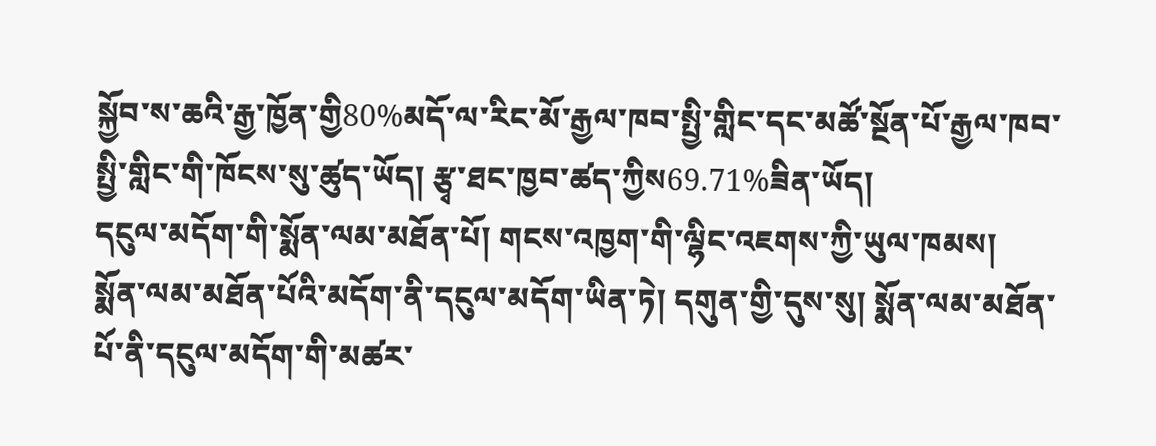སྐྱོབ་ས་ཆའི་རྒྱ་ཁྱོན་གྱི80%མདོ་ལ་རིང་མོ་རྒྱལ་ཁབ་སྤྱི་གླིང་དང་མཚོ་སྔོན་པོ་རྒྱལ་ཁབ་སྤྱི་གླིང་གི་ཁོངས་སུ་ཚུད་ཡོད། རྩྭ་ཐང་ཁྱབ་ཚད་ཀྱིས69.71%ཟིན་ཡོད།
དངུལ་མདོག་གི་སྨོན་ལམ་མཐོན་པོ། གངས་འཁྱག་གི་ལྷིང་འཇགས་ཀྱི་ཡུལ་ཁམས།
སྨོན་ལམ་མཐོན་པོའི་མདོག་ནི་དངུལ་མདོག་ཡིན་ཏེ། དགུན་གྱི་དུས་སུ། སྨོན་ལམ་མཐོན་པོ་ནི་དངུལ་མདོག་གི་མཚར་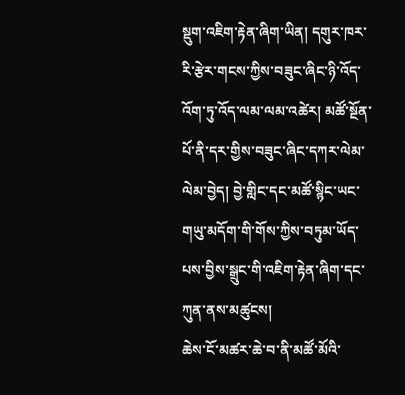སྡུག་འཇིག་རྟེན་ཞིག་ཡིན། དགུར་ཁར་རི་རྩེར་གངས་ཀྱིས་བཟུང་ཞིང་ཉི་འོད་འོག་ཏུ་འོད་ལམ་ལམ་འཚེར། མཚོ་སྔོན་པོ་ནི་དར་གྱིས་བཟུང་ཞིང་དཀར་ལེམ་ལེམ་བྱེད། བྱེ་གླིང་དང་མཚོ་སྙིང་ཡང་གཡུ་མདོག་གི་གོས་ཀྱིས་བཏུམ་ཡོད་པས་བྱིས་སྒྲུང་གི་འཇིག་རྟེན་ཞིག་དང་ཀུན་ནས་མཚུངས།
ཆེས་ངོ་མཚར་ཆེ་བ་ནི་མཚོ་མོའི་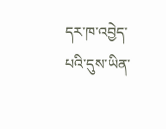དར་ཁ་འབྱེད་པའི་དུས་ཡིན་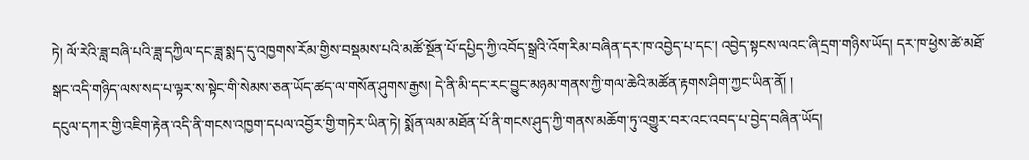ཏེ། ལོ་རེའི་ཟླ་བཞི་པའི་ཟླ་དཀྱིལ་དང་ཟླ་སྨད་དུ་འཁྱགས་རོམ་གྱིས་བསྡམས་པའི་མཚོ་སྔོན་པོ་དཔྱིད་ཀྱི་འབོད་སྒྲའི་འོག་རིམ་བཞིན་དར་ཁ་འབྱེད་པ་དང་། འབྱེད་སྟངས་ལའང་ཞི་དྲག་གཉིས་ཡོད། དར་ཁ་ཕྱེས་ཚེ་མཐོ་སྒང་འདི་གཉིད་ལས་སད་པ་ལྟར་ས་སྟེང་གི་སེམས་ཅན་ཡོད་ཚད་ལ་གསོན་ཤུགས་རྒྱས། དེ་ནི་མི་དང་རང་བྱུང་མཉམ་གནས་ཀྱི་གལ་ཆེའི་མཚོན་རྟགས་ཤིག་ཀྱང་ཡིན་ནོ། །
དངུལ་དཀར་གྱི་འཇིག་རྟེན་འདི་ནི་གངས་འཁྱག་དཔལ་འབྱོར་གྱི་གཏེར་ཡིན་ཏེ། སྨོན་ལམ་མཐོན་པོ་ནི་གངས་ཤུད་ཀྱི་གནས་མཆོག་ཏུ་འགྱུར་བར་འང་འབད་པ་བྱེད་བཞིན་ཡོད།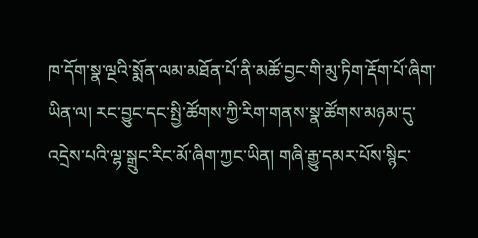ཁ་དོག་སྣ་ལྔའི་སྨོན་ལམ་མཐོན་པོ་ནི་མཚོ་བྱང་གི་མུ་ཏིག་རྡོག་པོ་ཞིག་ཡིན་ལ། རང་བྱུང་དང་སྤྱི་ཚོགས་ཀྱི་རིག་གནས་སྣ་ཚོགས་མཉམ་དུ་འདྲེས་པའི་ལྷ་སྒྲུང་རིང་མོ་ཞིག་ཀྱང་ཡིན། གཞི་རྒྱུ་དམར་པོས་སྙིང་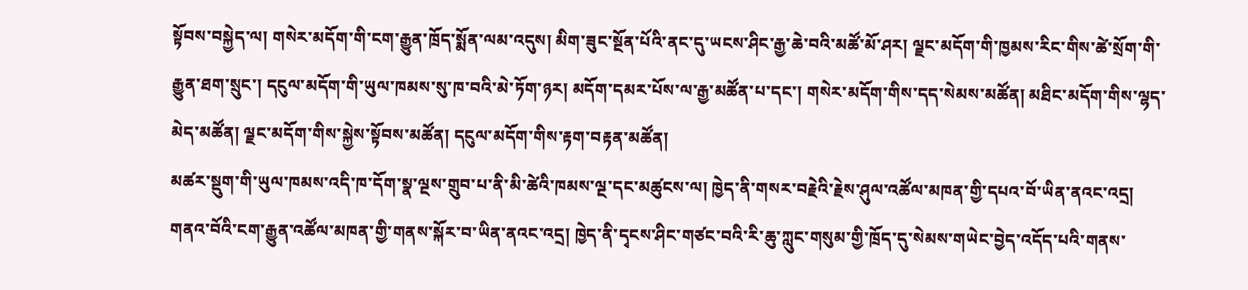སྟོབས་བསྐྱེད་ལ། གསེར་མདོག་གི་ངག་རྒྱུན་ཁྲོད་སྨོན་ལམ་འདུས། མིག་ཟུང་སྔོན་པོའི་ནང་དུ་ཡངས་ཤིང་རྒྱ་ཆེ་བའི་མཚོ་མོ་ཤར། ལྗང་མདོག་གི་ཁྱམས་རིང་གིས་ཚེ་སྲོག་གི་རྒྱུན་ཐག་སྲུང་། དངུལ་མདོག་གི་ཡུལ་ཁམས་སུ་ཁ་བའི་མེ་ཏོག་ཉར། མདོག་དམར་པོས་ལ་རྒྱ་མཚོན་པ་དང་། གསེར་མདོག་གིས་དད་སེམས་མཚོན། མཐིང་མདོག་གིས་ལྷད་མེད་མཚོན། ལྗང་མདོག་གིས་སྐྱེས་སྟོབས་མཚོན། དངུལ་མདོག་གིས་རྟག་བརྟན་མཚོན།
མཚར་སྡུག་གི་ཡུལ་ཁམས་འདི་ཁ་དོག་སྣ་ལྔས་གྲུབ་པ་ནི་མི་ཚེའི་ཁམས་ལྔ་དང་མཚུངས་ལ། ཁྱེད་ནི་གསར་བརྗེའི་རྗེས་ཤུལ་འཚོལ་མཁན་གྱི་དཔའ་བོ་ཡིན་ནའང་འདྲ། གནའ་བོའི་ངག་རྒྱུན་འཚོལ་མཁན་གྱི་གནས་སྐོར་བ་ཡིན་ནའང་འདྲ། ཁྱེད་ནི་དྭངས་ཤིང་གཙང་བའི་རི་ཆུ་ཀླུང་གསུམ་གྱི་ཁྲོད་དུ་སེམས་གཡེང་བྱེད་འདོད་པའི་གནས་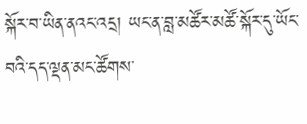སྐོར་བ་ཡིན་ནའང་འདྲ། ཡང་ན་བླ་མཚོར་མཚོ་སྐོར་དུ་ཡོང་བའི་དད་ལྡན་མང་ཚོགས་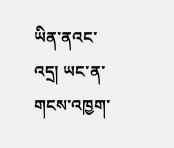ཡིན་ནའང་འདྲ། ཡང་ན་གངས་འཁྱག་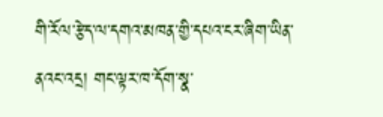གི་རོལ་རྩེད་ལ་དགའ་མཁན་གྱི་དཔའ་ངར་ཞིག་ཡིན་ནའང་འདྲ། གང་ལྟར་ཁ་དོག་སྣ་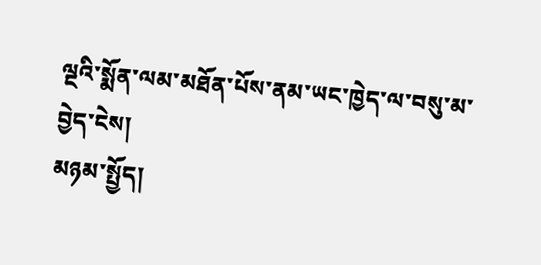ལྔའི་སྨོན་ལམ་མཐོན་པོས་ནམ་ཡང་ཁྱེད་ལ་བསུ་མ་བྱེད་ངེས།
མཉམ་སྤྱོད།